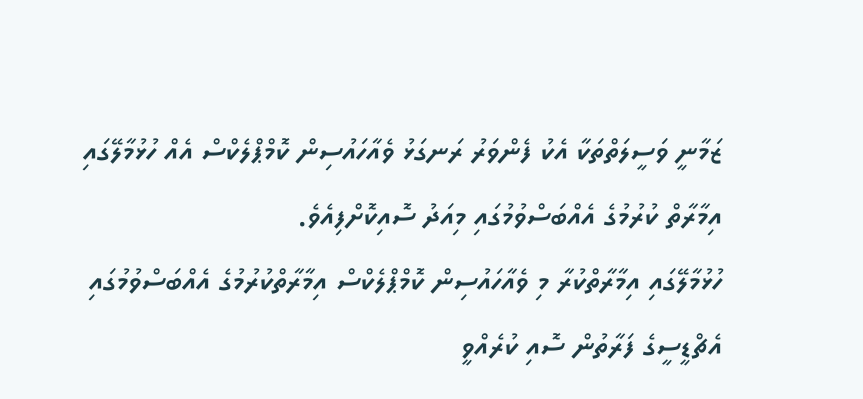ޒަމާނީ ވަސީލަތްތަކާ އެކު ފެންވަރު ރަނގަޅު ވެއާހައުސިން ކޮމްޕްލެކްސް އެއް ހުޅުމާލޭގައި އިމާރާތް ކުރުމުގެ އެއްބަސްވުމުގައި މިއަދު ސޮއިކޮށްފިއެވެ.
ހުޅުމާލޭގައި އިމާރާތްކުރާ މި ވެއާހައުސިން ކޮމްޕްލެކްސް އިމާރާތްކުރުމުގެ އެއްބަސްވުމުގައި އެޗްޑީސީގެ ފަރާތުން ސޮއި ކުރެއްވީ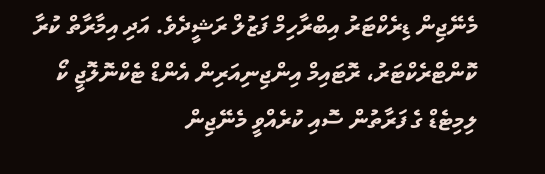މެނޭޖިން ޑިރެކްޓަރު އިބްރާހިމް ފަޒުލް ރަޝީދެވެ. އަދި އިމާރާތް ކުރާ ކޮންޓްރެކްޓަރު، ރޮޓައިމް އިންޖިނިއަރިން އެންޑް ޓެކްނޮލޮޖީ ކޯ ލިމިޓެޑް ގެ ފަރާތުން ސޮއި ކުރެއްވީ މެނޭޖިން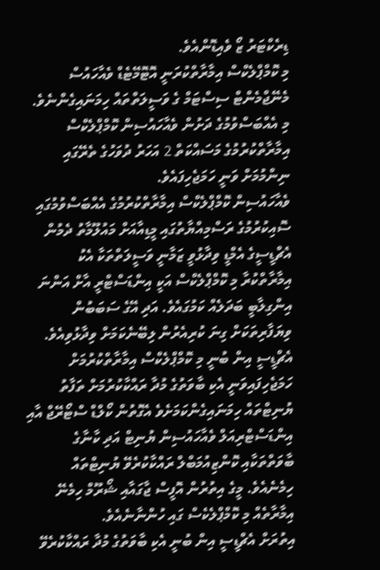ޑިރެކްޓަރު ޒޯ ވެއިޑޮންއެވެ.
މި ކޮމްޕްލެކްސް އިމާރާތްކުރަނީ އޮޓޮމޭޓެޑް ވެއާހައުސް މެނޭޖްމެންޓް ސިސްޓަމް ގެ ވަސީލަތްތައް ހިމަނައިގެންނެވެ. މި އެއްބަސްވުމުގެ ދަށުން ވެއާހައުސިން ކޮމްޕްލެކްސް އިމާރާތްކުރުމުގެ މަސައްކަތް 2 އަހަރު ދުވަހުގެ ތެރޭގައި ނިންމުމަށް ވަނީ ހަމަޖެހިފައެވެ.
ވެއާހައުސިން ކޮމްޕްލެކްސް އިމާރާތްކުރުމުގެ އެއްބަސްވުމުގައި ސޮއިކުރުމުގެ ރަސްމިއްޔާތުގައި މީޑިއާއަށް މައުލޫމާތު ދެމުން އެޗްޑީސީގެ އެމްޑީ ވިދާޅުވީ ޒަމާނީ ވަސީލަތްތަކާ އެކު އިމާރާތްކުރާ މި ކޮމްޕްލެކްސް އަކީ އިންޑަސްޓްރީ އާށް އަންނަ އިންގިލާބީ ބަދަލެއް ކަމުގައެވެ. އަދި އޭގެ ސަބަބުން ވިޔަފާރިތަކަށް ގިނަ ކުރިއެރުން ލިބޭނެކަމަށް ވިދާޅުވިއެވެ.
އެޗްޑީސީ އިން ބުނީ މި ކޮމްޕްލެކްސް އިމާރާތްކުރުމަށް ހަމަޖެހިފައިވަނީ އެކި ބާވަތުގެ މުދާ ރައްކާކުރުމަށް ތަފާތު ޔުނިޓްތައް ހިމަނައިގެންކަމަށެވެ އެގޮތުން ކޯލްޑް ސްޓޯރޭޖް އާއި އިންޑަސްޓްރިއަލް ވެއާހައުސިން ޔުނިޓް އަދި ކާނާގެ ބާވަތްތަކާއި ކޮންޒިއުމަބްލް ރައްކާކުރެވޭ ޔުނިޓްތައް ހިމެނެއެވެ. މީގެ އިތުރުން އޮފީސް ޖާގައާއި ޝޯރޫމް ހިމެނޭ އިމާރާތެއް މި ކޮމްޕްލެކެސް ގައި ހުންނާނެއެވެ.
އިތުރަށް އެޗްޑީސީ އިން ބުނީ އެކި ބާވަތުގެ މުދާ ރައްކާކުރެވޭ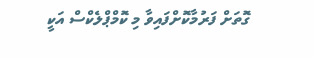ގޮތަށް ފަރުމާކޮށްފައިވާ މި ކޮމްޕްލެކްސް އަކީ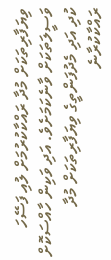ވިޔަފާރިތަކަށް މުދާ ރައްކާކުރުމަށް ލުއި ފަސޭހަ ވަސީލަތަކަށް ވާނެކަމަށެވެ. އަދި ވަކިން ހާއްސަކޮށް ކުދި އަދި މެދުފަންތީގެ ވިޔަފާރިތަކަށް މުދާ ރައްކާކުރާނެ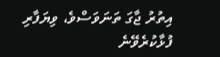އިތުރު ޖާގަ ތަނަވަސްވެ، ވިޔަފާރި ފުޅާކުރެވޭނެ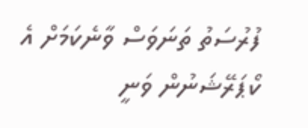ފުރުސަތު ތަނަވަސް ވާނެކަމަށް އެ ކޯޕަރޭޝަނުން ވަނީ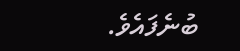ބުނެފައެވެ.